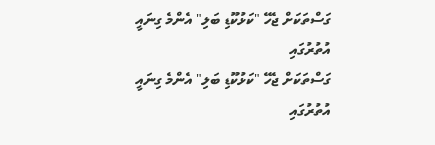ގަސްތަކަށް ޖެހޭ "ކަޅުކޫޑި ބަލި" އެންމެ ގިނައީ އުތުރުގައި
ގަސްތަކަށް ޖެހޭ "ކަޅުކޫޑި ބަލި" އެންމެ ގިނައީ އުތުރުގައި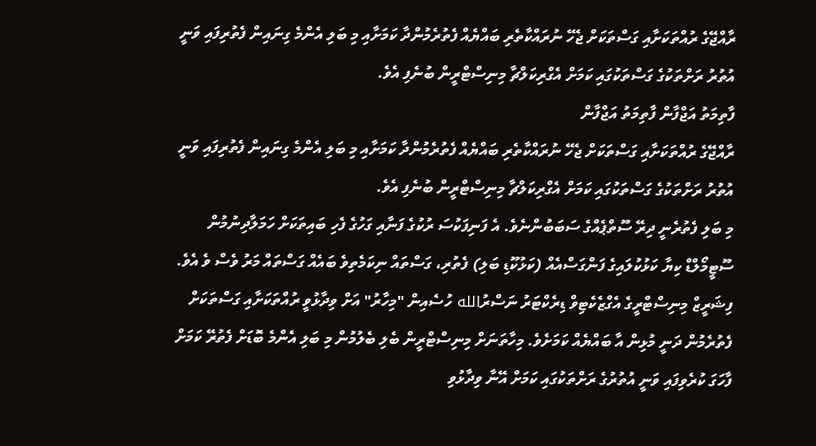ރާއްޖޭގެ ރުއްތަކަށާއި ގަސްތަކަށް ޖެހޭ ނުރައްކާތެރި ބައްޔެއް ފެތުރެމުންދާ ކަމަށާއި މި ބަލި އެންމެ ގިނައިން ފެތުރިފައި ވަނީ އުތުރު ރަށްތަކުގެ ގަސްތަކުގައި ކަމަށް އެގްރިކަލްޗާ މިނިސްޓްރީން ބުނެފި އެވެ.
ފާތިމަތު އަޖްފާން ފާތިމަތު އަޖްފާން
ރާއްޖޭގެ ރުއްތަކަށާއި ގަސްތަކަށް ޖެހޭ ނުރައްކާތެރި ބައްޔެއް ފެތުރެމުންދާ ކަމަށާއި މި ބަލި އެންމެ ގިނައިން ފެތުރިފައި ވަނީ އުތުރު ރަށްތަކުގެ ގަސްތަކުގައި ކަމަށް އެގްރިކަލްޗާ މިނިސްޓްރީން ބުނެފި އެވެ.
މި ބަލި ފެތުރެނީ ދިރޭ ސޫތްޕެއްގެ ސަބަބުންނެވެ. އެ ފަނިފަކުސަ ރުކުގެ ފަނާއި ގަހުގެ ފެހި ބައިތަކަށް ހަމަލާދިނުމުން ސޫޓީމޯލްޑް ކިޔާ ކަޅުކުލައިގެ ފަންގަސްއެއް (ކަޅުކޫޑި ބަލި) ފެތުރި، ގަސްތައް ނިކަމެތިވެ ބައެއް ގަސްތައް މަރު ވެސް ވެ އެވެ.
ފިޝަރީޒް މިނިސްޓްރީގެ އެގްޒެކެޓިވް ޑިރެކްޓަރު ނަސްރުالله ހުސެއިން "މިހާރު" އަށް ވިދާޅުވީ ރުއްތަކަށާއި ގަސްތަކަށް ފެތުރެމުން ދަނީ މުޅިން އާ ބައްޔެއް ކަމަށެވެ. މިހާތަނަށް މިނިސްޓްރީން ބެލި ބެލުމުން މި ބަލި އެންމެ ބޮޑަށް ފެތުރޭ ކަމަށް ފާހަގަ ކުރެވިފައި ވަނީ އުތުރުގެ ރަށްތަކުގައި ކަމަށް އޭނާ ވިދާޅުވި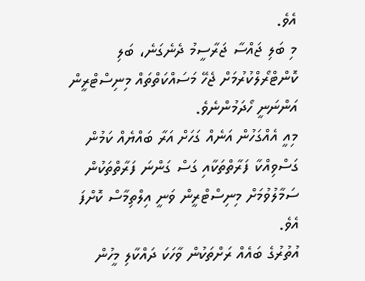އެވެ.
މި ބަލި ޖައްސާ ޖަރާސީމު ދެނެގަނެ، ބަލި ކޮންޓްރޯލްކުރުމަށް ޖެހޭ މަސައްކަތްތައް މިނިސްޓްރީން އަންނަނީ ހޯދަމުންނެވެ.
މިއީ އެއްގަހުން އަނެއް ގަހަށް އަރާ ބައްޔެއް ކަމުން ގަސްވިއްކާ ފަރާތްތަކާއި ގަސް ގަންނަ ފަރާތްތަކުން ސަމާލުވުމަށް މިނިސްޓްރީން ވަނީ އިލްތިމާސް ކޮށްފަ އެވެ.
އުތުރުގެ ބައެއް ރަށްތަކުން ވާހަކަ ދައްކާލި މީހުން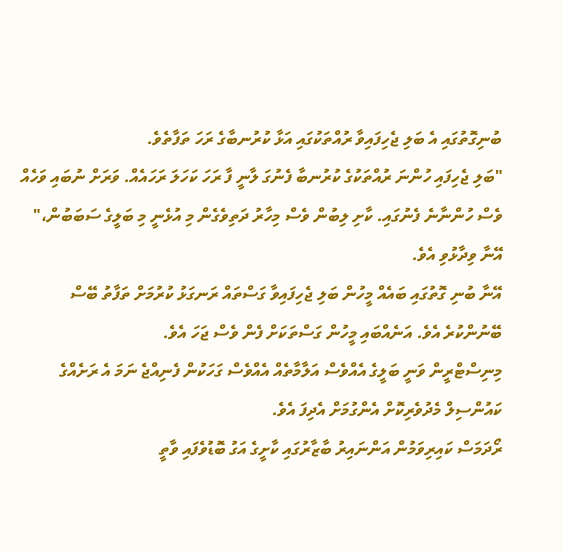ބުނިގޮތުގައި އެ ބަލި ޖެހިފައިވާ ރުއްތަކުގައި އަޅާ ކުރުނބާގެ ރަހަ ތަފާތެވެ.
"ބަލި ޖެހިފައި ހުންނަ ރުއްތަކުގެ ކުރުނބާ ފެނުގަ ލާނީ ފާ ރަހަ ކަހަލަ ރަހައެއް. ވަރަށް ނުބައި ވަހެއް ވެސް ހުންނާނެ ފެނުގައި. ކާށި ލިބުން ވެސް މިހާރު ދަތިވެގެން މި އުޅެނީ މި ބަލީގެ ސަބަބުން،" އޭނާ ވިދާޅުވި އެވެ.
އޭނާ ބުނި ގޮތުގައި ބައެއް މީހުން ބަލި ޖެހިފައިވާ ގަސްތައް ރަނގަޅު ކުރުމަށް ތަފާތު ބޭސް ބޭނުންކުރެ އެވެ. އަނެއްބައި މީހުން ގަސްތަކަށް ފެން ވެސް ޖަހަ އެވެ.
މިނިސްޓްރީން ވަނީ ބަލީގެ އެއްވެސް އަލާމާތެއް އެއްވެސް ގަހަކުން ފެނިއްޖެ ނަމަ އެ ރަށެއްގެ ކައުންސިލް މެދުވެރިކޮށް އެންގުމަށް އެދިފަ އެވެ.
ރޯދަމަސް ކައިރިވަމުން އަންނައިރު ބާޒާރުގައި ކާށީގެ އަގު ބޮޑުވެފައި ވާތީ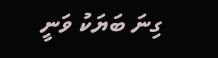ގިނަ ބަޔަކު ވަނީ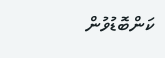ކަންބޮޑުވުން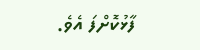ފާޅުކޮށްފަ އެވެ.